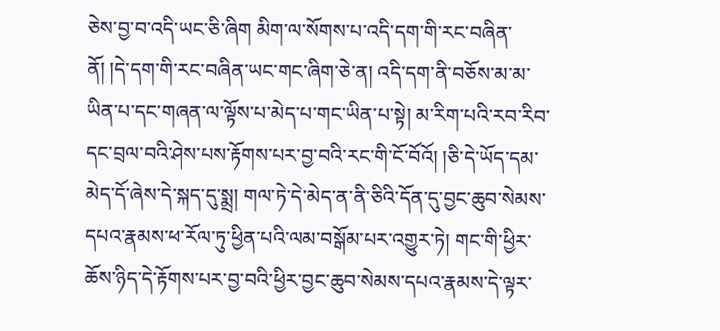ཅེས་བྱ་བ་འདི་ཡང་ཅི་ཞིག མིག་ལ་སོགས་པ་འདི་དག་གི་རང་བཞིན་ནོ། །དེ་དག་གི་རང་བཞིན་ཡང་གང་ཞིག་ཅེ་ན། འདི་དག་ནི་བཅོས་མ་མ་ཡིན་པ་དང་གཞན་ལ་ལྟོས་པ་མེད་པ་གང་ཡིན་པ་སྟེ། མ་རིག་པའི་རབ་རིབ་དང་བྲལ་བའི་ཤེས་པས་རྟོགས་པར་བྱ་བའི་རང་གི་ངོ་བོའོ། །ཅི་དེ་ཡོད་དམ་མེད་དོ་ཞེས་དེ་སྐད་དུ་སྨྲ། གལ་ཏེ་དེ་མེད་ན་ནི་ཅིའི་དོན་དུ་བྱང་ཆུབ་སེམས་དཔའ་རྣམས་ཕ་རོལ་ཏུ་ཕྱིན་པའི་ལམ་བསྒོམ་པར་འགྱུར་ཏེ། གང་གི་ཕྱིར་ཆོས་ཉིད་དེ་རྟོགས་པར་བྱ་བའི་ཕྱིར་བྱང་ཆུབ་སེམས་དཔའ་རྣམས་དེ་ལྟར་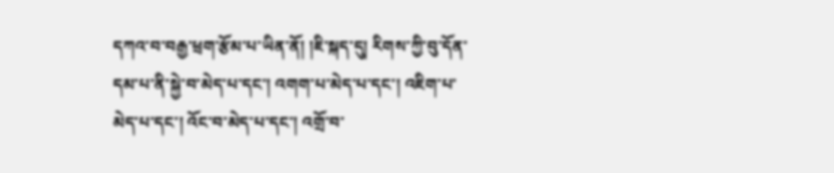དཀའ་བ་བརྒྱ་ཕྲག་རྩོམ་པ་ཡིན་ནོ། །ཇི་སྐད་དུ། རིགས་ཀྱི་བུ་དོན་དམ་པ་ནི་སྐྱེ་བ་མེད་པ་དང་། འགག་པ་མེད་པ་དང་། འཇིག་པ་མེད་པ་དང་། འོང་བ་མེད་པ་དང་། འགྲོ་བ་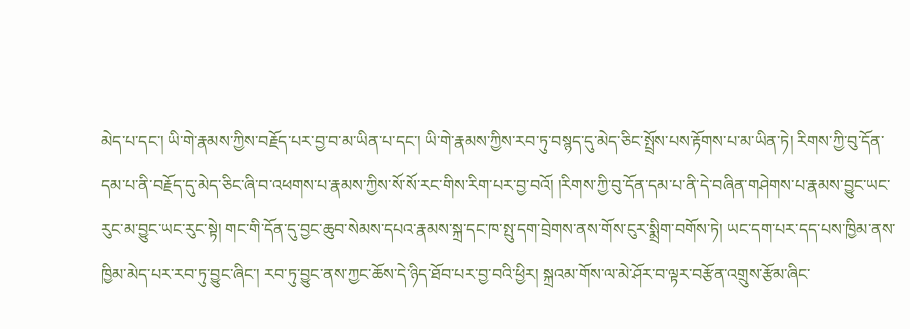མེད་པ་དང་། ཡི་གེ་རྣམས་ཀྱིས་བརྗོད་པར་བྱ་བ་མ་ཡིན་པ་དང་། ཡི་གེ་རྣམས་ཀྱིས་རབ་ཏུ་བསྙད་དུ་མེད་ཅིང་སྤྲོས་པས་རྟོགས་པ་མ་ཡིན་ཏེ། རིགས་ཀྱི་བུ་དོན་དམ་པ་ནི་བརྗོད་དུ་མེད་ཅིང་ཞི་བ་འཕགས་པ་རྣམས་ཀྱིས་སོ་སོ་རང་གིས་རིག་པར་བྱ་བའོ། །རིགས་ཀྱི་བུ་དོན་དམ་པ་ནི་དེ་བཞིན་གཤེགས་པ་རྣམས་བྱུང་ཡང་རུང་མ་བྱུང་ཡང་རུང་སྟེ། གང་གི་དོན་དུ་བྱང་ཆུབ་སེམས་དཔའ་རྣམས་སྐྲ་དང་ཁ་སྤུ་དག་བྲེགས་ནས་གོས་ངུར་སྨྲིག་བགོས་ཏེ། ཡང་དག་པར་དད་པས་ཁྱིམ་ནས་ཁྱིམ་མེད་པར་རབ་ཏུ་བྱུང་ཞིང་། རབ་ཏུ་བྱུང་ནས་ཀྱང་ཆོས་དེ་ཉིད་ཐོབ་པར་བྱ་བའི་ཕྱིར། སྐྲའམ་གོས་ལ་མེ་ཤོར་བ་ལྟར་བརྩོན་འགྲུས་རྩོམ་ཞིང་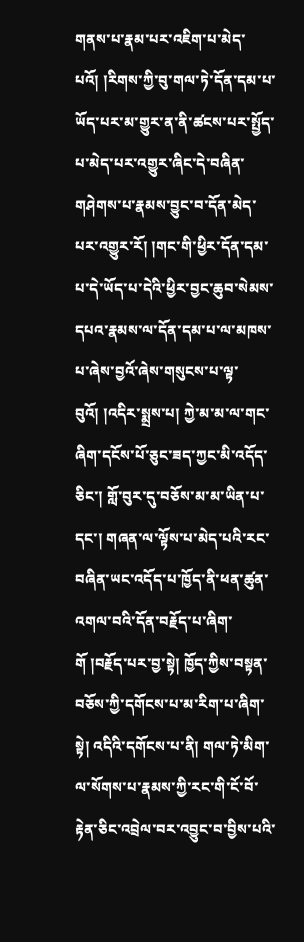གནས་པ་རྣམ་པར་འཇིག་པ་མེད་པའོ། །རིགས་ཀྱི་བུ་གལ་ཏེ་དོན་དམ་པ་ཡོད་པར་མ་གྱུར་ན་ནི་ཚངས་པར་སྤྱོད་པ་མེད་པར་འགྱུར་ཞིང་དེ་བཞིན་གཤེགས་པ་རྣམས་བྱུང་བ་དོན་མེད་པར་འགྱུར་རོ། །གང་གི་ཕྱིར་དོན་དམ་པ་དེ་ཡོད་པ་དེའི་ཕྱིར་བྱང་ཆུབ་སེམས་དཔའ་རྣམས་ལ་དོན་དམ་པ་ལ་མཁས་པ་ཞེས་བྱའོ་ཞེས་གསུངས་པ་ལྟ་བུའོ། །འདིར་སྨྲས་པ། ཀྱེ་མ་མ་ལ་གང་ཞིག་དངོས་པོ་ཅུང་ཟད་ཀྱང་མི་འདོད་ཅིང་། གློ་བུར་དུ་བཅོས་མ་མ་ཡིན་པ་དང་། གཞན་ལ་ལྟོས་པ་མེད་པའི་རང་བཞིན་ཡང་འདོད་པ་ཁྱོད་ནི་ཕན་ཚུན་འགལ་བའི་དོན་བརྗོད་པ་ཞིག་གོ །བརྗོད་པར་བྱ་སྟེ། ཁྱོད་ཀྱིས་བསྟན་བཅོས་ཀྱི་དགོངས་པ་མ་རིག་པ་ཞིག་སྟེ། འདིའི་དགོངས་པ་ནི། གལ་ཏེ་མིག་ལ་སོགས་པ་རྣམས་ཀྱི་རང་གི་ངོ་བོ་རྟེན་ཅིང་འབྲེལ་བར་འབྱུང་བ་བྱིས་པའི་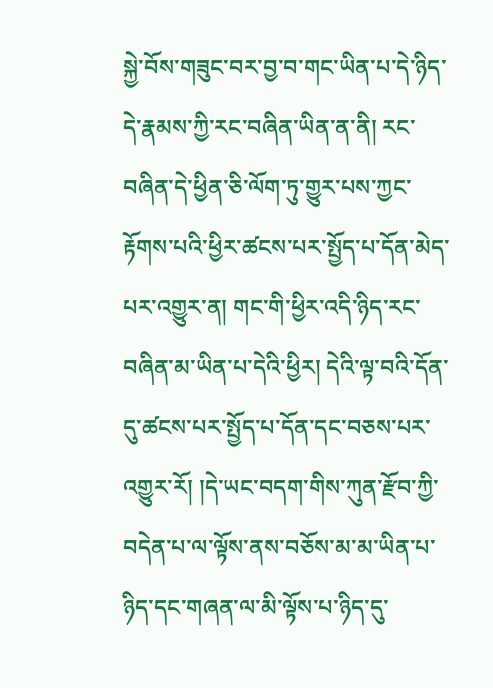སྐྱེ་བོས་གཟུང་བར་བྱ་བ་གང་ཡིན་པ་དེ་ཉིད་དེ་རྣམས་ཀྱི་རང་བཞིན་ཡིན་ན་ནི། རང་བཞིན་དེ་ཕྱིན་ཅི་ལོག་ཏུ་གྱུར་པས་ཀྱང་རྟོགས་པའི་ཕྱིར་ཚངས་པར་སྤྱོད་པ་དོན་མེད་པར་འགྱུར་ན། གང་གི་ཕྱིར་འདི་ཉིད་རང་བཞིན་མ་ཡིན་པ་དེའི་ཕྱིར། དེའི་ལྟ་བའི་དོན་དུ་ཚངས་པར་སྤྱོད་པ་དོན་དང་བཅས་པར་འགྱུར་རོ། །དེ་ཡང་བདག་གིས་ཀུན་རྫོབ་ཀྱི་བདེན་པ་ལ་ལྟོས་ནས་བཅོས་མ་མ་ཡིན་པ་ཉིད་དང་གཞན་ལ་མི་ལྟོས་པ་ཉིད་དུ་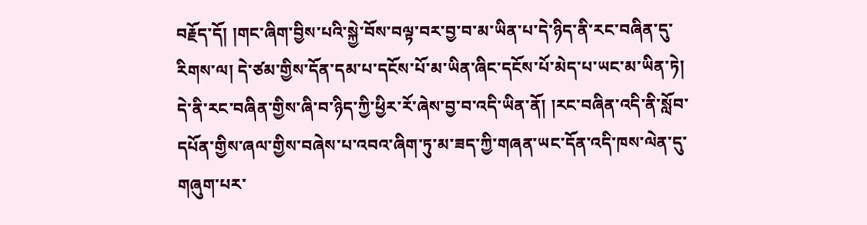བརྗོད་དོ། །གང་ཞིག་བྱིས་པའི་སྐྱེ་བོས་བལྟ་བར་བྱ་བ་མ་ཡིན་པ་དེ་ཉིད་ནི་རང་བཞིན་དུ་རིགས་ལ། དེ་ཙམ་གྱིས་དོན་དམ་པ་དངོས་པོ་མ་ཡིན་ཞིང་དངོས་པོ་མེད་པ་ཡང་མ་ཡིན་ཏེ། དེ་ནི་རང་བཞིན་གྱིས་ཞི་བ་ཉིད་ཀྱི་ཕྱིར་རོ་ཞེས་བྱ་བ་འདི་ཡིན་ནོ། །རང་བཞིན་འདི་ནི་སློབ་དཔོན་གྱིས་ཞལ་གྱིས་བཞེས་པ་འབའ་ཞིག་ཏུ་མ་ཟད་ཀྱི་གཞན་ཡང་དོན་འདི་ཁས་ལེན་དུ་གཞུག་པར་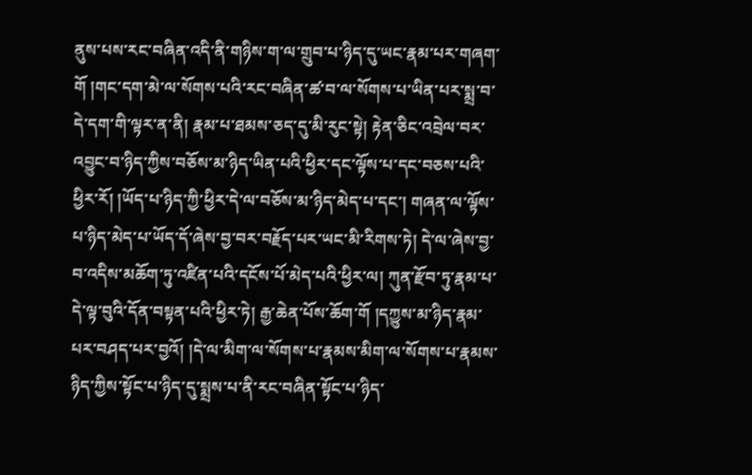ནུས་པས་རང་བཞིན་འདི་ནི་གཉིས་ག་ལ་གྲུབ་པ་ཉིད་དུ་ཡང་རྣམ་པར་གཞག་གོ །གང་དག་མེ་ལ་སོགས་པའི་རང་བཞིན་ཚ་བ་ལ་སོགས་པ་ཡིན་པར་སྨྲ་བ་དེ་དག་གི་ལྟར་ན་ནི། རྣམ་པ་ཐམས་ཅད་དུ་མི་རུང་སྟེ། རྟེན་ཅིང་འབྲེལ་བར་འབྱུང་བ་ཉིད་ཀྱིས་བཅོས་མ་ཉིད་ཡིན་པའི་ཕྱིར་དང་ལྟོས་པ་དང་བཅས་པའི་ཕྱིར་རོ། །ཡོད་པ་ཉིད་ཀྱི་ཕྱིར་དེ་ལ་བཅོས་མ་ཉིད་མེད་པ་དང་། གཞན་ལ་ལྟོས་པ་ཉིད་མེད་པ་ཡོད་དོ་ཞེས་བྱ་བར་བརྗོད་པར་ཡང་མི་རིགས་ཏེ། དེ་ལ་ཞེས་བྱ་བ་འདིས་མཆོག་ཏུ་འཛིན་པའི་དངོས་པོ་མེད་པའི་ཕྱིར་ལ། ཀུན་རྫོབ་ཏུ་རྣམ་པ་དེ་ལྟ་བུའི་དོན་བསྟན་པའི་ཕྱིར་ཏེ། རྒྱ་ཆེན་པོས་ཆོག་གོ །དཀྱུས་མ་ཉིད་རྣམ་པར་བཤད་པར་བྱའོ། །དེ་ལ་མིག་ལ་སོགས་པ་རྣམས་མིག་ལ་སོགས་པ་རྣམས་ཉིད་ཀྱིས་སྟོང་པ་ཉིད་དུ་སྨྲས་པ་ནི་རང་བཞིན་སྟོང་པ་ཉིད་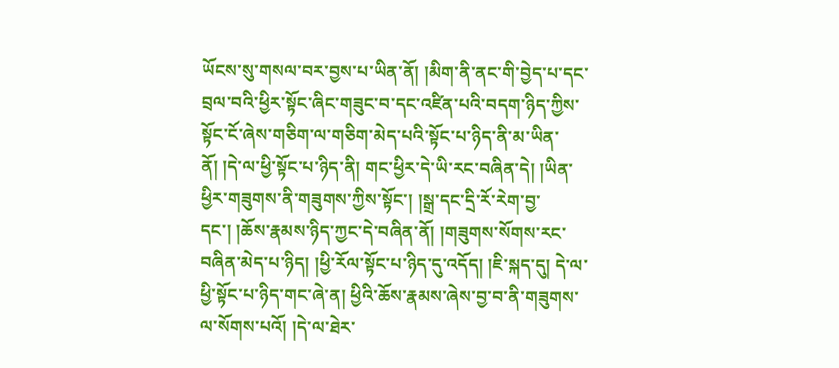ཡོངས་སུ་གསལ་བར་བྱས་པ་ཡིན་ནོ། །མིག་ནི་ནང་གི་བྱེད་པ་དང་བྲལ་བའི་ཕྱིར་སྟོང་ཞིང་གཟུང་བ་དང་འཛིན་པའི་བདག་ཉིད་ཀྱིས་སྟོང་ངོ་ཞེས་གཅིག་ལ་གཅིག་མེད་པའི་སྟོང་པ་ཉིད་ནི་མ་ཡིན་ནོ། །དེ་ལ་ཕྱི་སྟོང་པ་ཉིད་ནི། གང་ཕྱིར་དེ་ཡི་རང་བཞིན་དེ། །ཡིན་ཕྱིར་གཟུགས་ནི་གཟུགས་ཀྱིས་སྟོང་། །སྒྲ་དང་དྲི་རོ་རེག་བྱ་དང་། །ཆོས་རྣམས་ཉིད་ཀྱང་དེ་བཞིན་ནོ། །གཟུགས་སོགས་རང་བཞིན་མེད་པ་ཉིད། །ཕྱི་རོལ་སྟོང་པ་ཉིད་དུ་འདོད། །ཇི་སྐད་དུ། དེ་ལ་ཕྱི་སྟོང་པ་ཉིད་གང་ཞེ་ན། ཕྱིའི་ཆོས་རྣམས་ཞེས་བྱ་བ་ནི་གཟུགས་ལ་སོགས་པའོ། །དེ་ལ་ཐེར་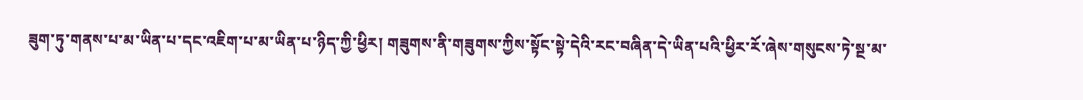ཟུག་ཏུ་གནས་པ་མ་ཡིན་པ་དང་འཇིག་པ་མ་ཡིན་པ་ཉིད་ཀྱི་ཕྱིར། གཟུགས་ནི་གཟུགས་ཀྱིས་སྟོང་སྟེ་དེའི་རང་བཞིན་དེ་ཡིན་པའི་ཕྱིར་རོ་ཞེས་གསུངས་ཏེ་སྔ་མ་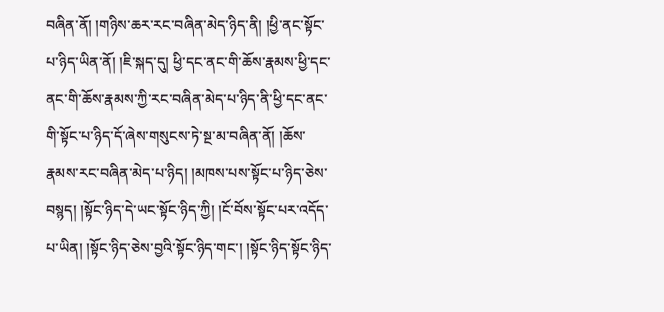བཞིན་ནོ། །གཉིས་ཆར་རང་བཞིན་མེད་ཉིད་ནི། །ཕྱི་ནང་སྟོང་པ་ཉིད་ཡིན་ནོ། །ཇི་སྐད་དུ། ཕྱི་དང་ནང་གི་ཆོས་རྣམས་ཕྱི་དང་ནང་གི་ཆོས་རྣམས་ཀྱི་རང་བཞིན་མེད་པ་ཉིད་ནི་ཕྱི་དང་ནང་གི་སྟོང་པ་ཉིད་དོ་ཞེས་གསུངས་ཏེ་སྔ་མ་བཞིན་ནོ། །ཆོས་རྣམས་རང་བཞིན་མེད་པ་ཉིད། །མཁས་པས་སྟོང་པ་ཉིད་ཅེས་བསྙད། །སྟོང་ཉིད་དེ་ཡང་སྟོང་ཉིད་ཀྱི། །ངོ་བོས་སྟོང་པར་འདོད་པ་ཡིན། །སྟོང་ཉིད་ཅེས་བྱའི་སྟོང་ཉིད་གང་། །སྟོང་ཉིད་སྟོང་ཉིད་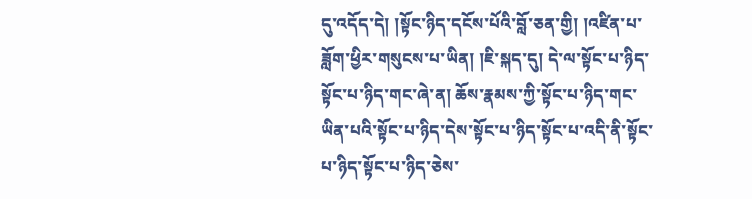དུ་འདོད་དེ། །སྟོང་ཉིད་དངོས་པོའི་བློ་ཅན་གྱི། །འཛིན་པ་ཟློག་ཕྱིར་གསུངས་པ་ཡིན། །ཇི་སྐད་དུ། དེ་ལ་སྟོང་པ་ཉིད་སྟོང་པ་ཉིད་གང་ཞེ་ན། ཆོས་རྣམས་ཀྱི་སྟོང་པ་ཉིད་གང་ཡིན་པའི་སྟོང་པ་ཉིད་དེས་སྟོང་པ་ཉིད་སྟོང་པ་འདི་ནི་སྟོང་པ་ཉིད་སྟོང་པ་ཉིད་ཅེས་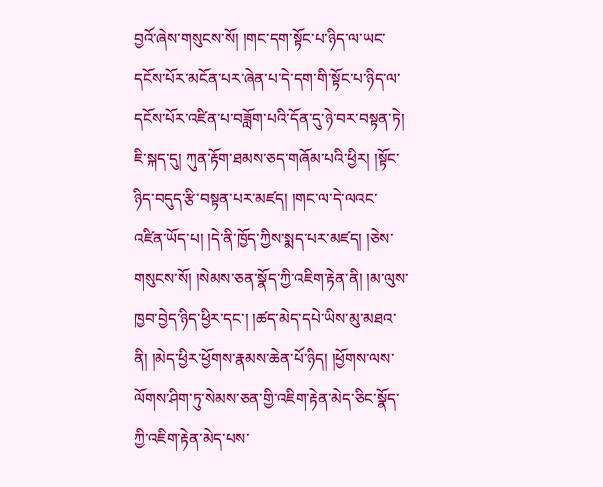བྱའོ་ཞེས་གསུངས་སོ། །གང་དག་སྟོང་པ་ཉིད་ལ་ཡང་དངོས་པོར་མངོན་པར་ཞེན་པ་དེ་དག་གི་སྟོང་པ་ཉིད་ལ་དངོས་པོར་འཛིན་པ་བཟློག་པའི་དོན་དུ་ཉེ་བར་བསྟན་ཏེ། ཇི་སྐད་དུ། ཀུན་རྟོག་ཐམས་ཅད་གཞོམ་པའི་ཕྱིར། །སྟོང་ཉིད་བདུད་རྩི་བསྟན་པར་མཛད། །གང་ལ་དེ་ལའང་འཛིན་ཡོད་པ། །དེ་ནི་ཁྱོད་ཀྱིས་སྨད་པར་མཛད། །ཅེས་གསུངས་སོ། །སེམས་ཅན་སྣོད་ཀྱི་འཇིག་རྟེན་ནི། །མ་ལུས་ཁྱབ་བྱེད་ཉིད་ཕྱིར་དང་། །ཚད་མེད་དཔེ་ཡིས་མུ་མཐའ་ནི། །མེད་ཕྱིར་ཕྱོགས་རྣམས་ཆེན་པོ་ཉིད། །ཕྱོགས་ལས་ལོགས་ཤིག་ཏུ་སེམས་ཅན་གྱི་འཇིག་རྟེན་མེད་ཅིང་སྣོད་ཀྱི་འཇིག་རྟེན་མེད་པས་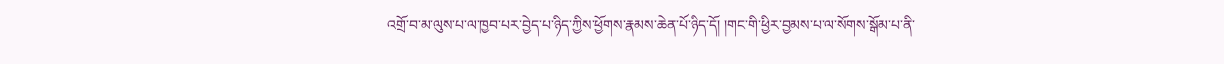འགྲོ་བ་མ་ལུས་པ་ལ་ཁྱབ་པར་བྱེད་པ་ཉིད་ཀྱིས་ཕྱོགས་རྣམས་ཆེན་པོ་ཉིད་དོ། །གང་གི་ཕྱིར་བྱམས་པ་ལ་སོགས་སྒོམ་པ་ནི་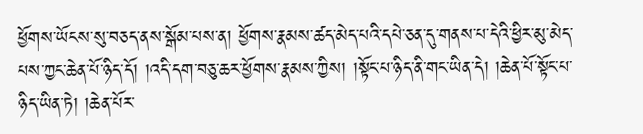ཕྱོགས་ཡོངས་སུ་བཅད་ནས་སྒོམ་པས་ན། ཕྱོགས་རྣམས་ཚད་མེད་པའི་དཔེ་ཅན་དུ་གནས་པ་དེའི་ཕྱིར་མུ་མེད་པས་ཀྱང་ཆེན་པོ་ཉིད་དོ། །འདི་དག་བཅུ་ཆར་ཕྱོགས་རྣམས་ཀྱིས། །སྟོང་པ་ཉིད་ནི་གང་ཡིན་དེ། །ཆེན་པོ་སྟོང་པ་ཉིད་ཡིན་ཏེ། །ཆེན་པོར་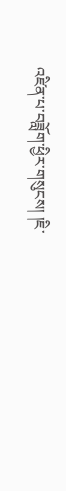འཛིན་པ་བཟློག་ཕྱིར་གསུངས། །ཇི་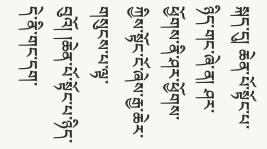སྐད་དུ། ཆེན་པོ་སྟོང་པ་ཉིད་གང་ཞེ་ན། ཤར་ཕྱོགས་ནི་ཤར་ཕྱོགས་ཀྱིས་སྟོང་ངོ་ཞེས་རྒྱ་ཆེར་གསུངས་པ་ལྟ་བུའོ། །ཆེན་པོ་སྟོང་པ་ཉིད་དེ་ནི་གང་དག་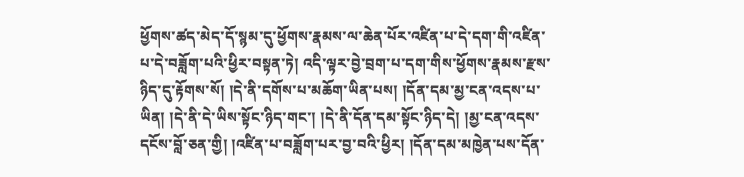ཕྱོགས་ཚད་མེད་དོ་སྙམ་དུ་ཕྱོགས་རྣམས་ལ་ཆེན་པོར་འཛིན་པ་དེ་དག་གི་འཛིན་པ་དེ་བཟློག་པའི་ཕྱིར་བསྟན་ཏེ། འདི་ལྟར་བྱེ་བྲག་པ་དག་གིས་ཕྱོགས་རྣམས་རྫས་ཉིད་དུ་རྟོགས་སོ། །དེ་ནི་དགོས་པ་མཆོག་ཡིན་པས། །དོན་དམ་མྱ་ངན་འདས་པ་ཡིན། །དེ་ནི་དེ་ཡིས་སྟོང་ཉིད་གང་། །དེ་ནི་དོན་དམ་སྟོང་ཉིད་དེ། །མྱ་ངན་འདས་དངོས་བློ་ཅན་གྱི། །འཛིན་པ་བཟློག་པར་བྱ་བའི་ཕྱིར། །དོན་དམ་མཁྱེན་པས་དོན་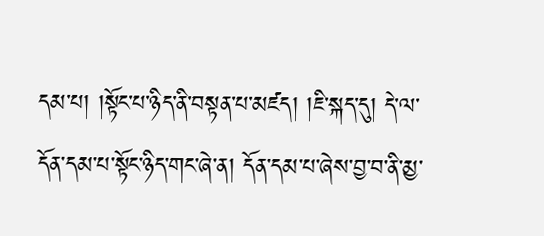དམ་པ། །སྟོང་པ་ཉིད་ནི་བསྟན་པ་མཛད། །ཇི་སྐད་དུ། དེ་ལ་དོན་དམ་པ་སྟོང་ཉིད་གང་ཞེ་ན། དོན་དམ་པ་ཞེས་བྱ་བ་ནི་མྱ་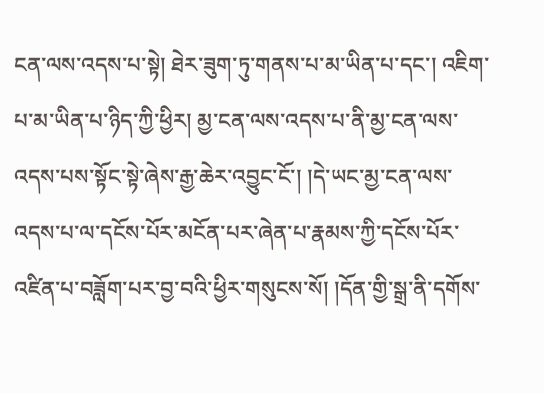ངན་ལས་འདས་པ་སྟེ། ཐེར་ཟུག་ཏུ་གནས་པ་མ་ཡིན་པ་དང་། འཇིག་པ་མ་ཡིན་པ་ཉིད་ཀྱི་ཕྱིར། མྱ་ངན་ལས་འདས་པ་ནི་མྱ་ངན་ལས་འདས་པས་སྟོང་སྟེ་ཞེས་རྒྱ་ཆེར་འབྱུང་ངོ་། །དེ་ཡང་མྱ་ངན་ལས་འདས་པ་ལ་དངོས་པོར་མངོན་པར་ཞེན་པ་རྣམས་ཀྱི་དངོས་པོར་འཛིན་པ་བཟློག་པར་བྱ་བའི་ཕྱིར་གསུངས་སོ། །དོན་གྱི་སྒྲ་ནི་དགོས་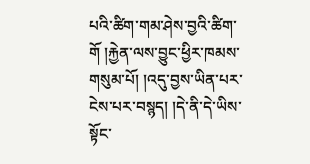པའི་ཚིག་གམ་ཤེས་བྱའི་ཚིག་གོ །རྐྱེན་ལས་བྱུང་ཕྱིར་ཁམས་གསུམ་པོ། །འདུ་བྱས་ཡིན་པར་ངེས་པར་བསྙད། །དེ་ནི་དེ་ཡིས་སྟོང་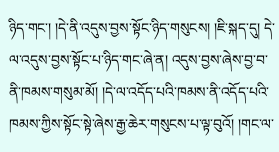ཉིད་གང་། །དེ་ནི་འདུས་བྱས་སྟོང་ཉིད་གསུངས། །ཇི་སྐད་དུ། དེ་ལ་འདུས་བྱས་སྟོང་པ་ཉིད་གང་ཞེ་ན། འདུས་བྱས་ཞེས་བྱ་བ་ནི་ཁམས་གསུམ་མོ། །དེ་ལ་འདོད་པའི་ཁམས་ནི་འདོད་པའི་ཁམས་ཀྱིས་སྟོང་སྟེ་ཞེས་རྒྱ་ཆེར་གསུངས་པ་ལྟ་བུའོ། །གང་ལ་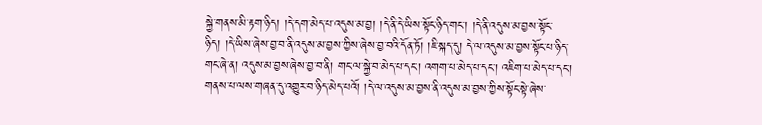སྐྱེ་གནས་མི་རྟག་ཉིད། །དེ་དག་མེད་པ་འདུས་མ་བྱ། །དེ་ནི་དེ་ཡིས་སྟོང་ཉིད་གང་། །དེ་ནི་འདུས་མ་བྱས་སྟོང་ཉིད། །དེ་ཡིས་ཞེས་བྱ་བ་ནི་འདུས་མ་བྱས་ཀྱིས་ཞེས་བྱ་བའི་དོན་ཏོ། །ཇི་སྐད་དུ། དེ་ལ་འདུས་མ་བྱས་སྟོང་པ་ཉིད་གང་ཞེ་ན། འདུས་མ་བྱས་ཞེས་བྱ་བ་ནི། གང་ལ་སྐྱེ་བ་མེད་པ་དང་། འགག་པ་མེད་པ་དང་། འཇིག་པ་མེད་པ་དང་། གནས་པ་ལས་གཞན་དུ་འགྱུར་བ་ཉིད་མེད་པའོ། །དེ་ལ་འདུས་མ་བྱས་ནི་འདུས་མ་བྱས་ཀྱིས་སྟོང་སྟེ་ཞེས་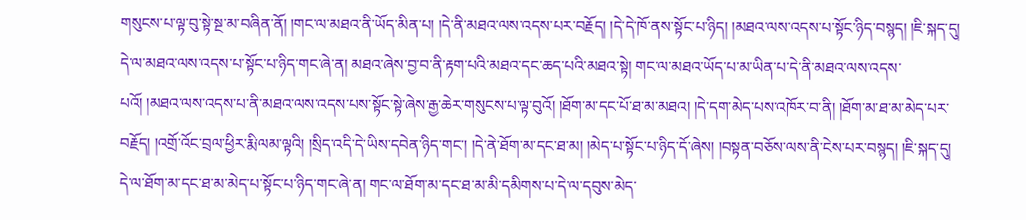གསུངས་པ་ལྟ་བུ་སྟེ་སྔ་མ་བཞིན་ནོ། །གང་ལ་མཐའ་ནི་ཡོད་མིན་པ། །དེ་ནི་མཐའ་ལས་འདས་པར་བརྗོད། །དེ་དེ་ཁོ་ནས་སྟོང་པ་ཉིད། །མཐའ་ལས་འདས་པ་སྟོང་ཉིད་བསྙད། །ཇི་སྐད་དུ། དེ་ལ་མཐའ་ལས་འདས་པ་སྟོང་པ་ཉིད་གང་ཞེ་ན། མཐའ་ཞེས་བྱ་བ་ནི་རྟག་པའི་མཐའ་དང་ཆད་པའི་མཐའ་སྟེ། གང་ལ་མཐའ་ཡོད་པ་མ་ཡིན་པ་དེ་ནི་མཐའ་ལས་འདས་པའོ། །མཐའ་ལས་འདས་པ་ནི་མཐའ་ལས་འདས་པས་སྟོང་སྟེ་ཞེས་རྒྱ་ཆེར་གསུངས་པ་ལྟ་བུའོ། །ཐོག་མ་དང་པོ་ཐ་མ་མཐའ། །དེ་དག་མེད་པས་འཁོར་བ་ནི། །ཐོག་མ་ཐ་མ་མེད་པར་བརྗོད། །འགྲོ་འོང་བྲལ་ཕྱིར་རྨི་ལམ་ལྟའི། །སྲིད་འདི་དེ་ཡིས་དབེན་ཉིད་གང་། །དེ་ནེ་ཐོག་མ་དང་ཐ་མ། །མེད་པ་སྟོང་པ་ཉིད་དོ་ཞེས། །བསྟན་བཅོས་ལས་ནི་ངེས་པར་བསྙད། །ཇི་སྐད་དུ། དེ་ལ་ཐོག་མ་དང་ཐ་མ་མེད་པ་སྟོང་པ་ཉིད་གང་ཞེ་ན། གང་ལ་ཐོག་མ་དང་ཐ་མ་མི་དམིགས་པ་དེ་ལ་དབུས་མེད་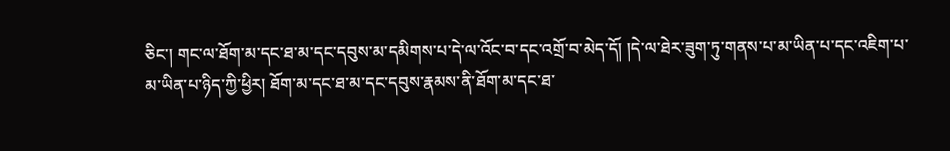ཅིང་། གང་ལ་ཐོག་མ་དང་ཐ་མ་དང་དབུས་མ་དམིགས་པ་དེ་ལ་འོང་བ་དང་འགྲོ་བ་མེད་དོ། །དེ་ལ་ཐེར་ཟུག་ཏུ་གནས་པ་མ་ཡིན་པ་དང་འཇིག་པ་མ་ཡིན་པ་ཉིད་ཀྱི་ཕྱིར། ཐོག་མ་དང་ཐ་མ་དང་དབུས་རྣམས་ནི་ཐོག་མ་དང་ཐ་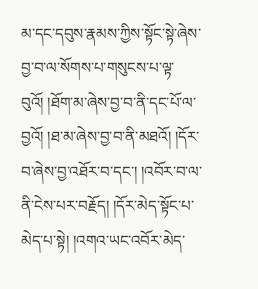མ་དང་དབུས་རྣམས་ཀྱིས་སྟོང་སྟེ་ཞེས་བྱ་བ་ལ་སོགས་པ་གསུངས་པ་ལྟ་བུའོ། །ཐོག་མ་ཞེས་བྱ་བ་ནི་དང་པོ་ལ་བྱའོ། །ཐ་མ་ཞེས་བྱ་བ་ནི་མཐའོ། །དོར་བ་ཞེས་བྱ་འཐོར་བ་དང་། །འབོར་བ་ལ་ནི་ངེས་པར་བརྗོད། །དོར་མེད་སྟོང་པ་མེད་པ་སྟེ། །འགའ་ཡང་འབོར་མེད་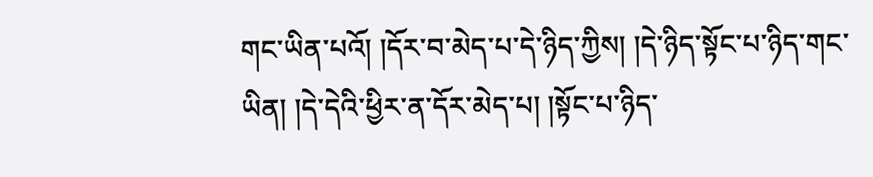གང་ཡིན་པའོ། །དོར་བ་མེད་པ་དེ་ཉིད་ཀྱིས། །དེ་ཉིད་སྟོང་པ་ཉིད་གང་ཡིན། །དེ་དེའི་ཕྱིར་ན་དོར་མེད་པ། །སྟོང་པ་ཉིད་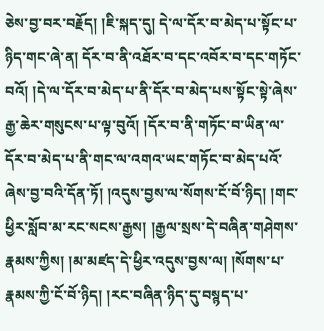ཅེས་བྱ་བར་བརྗོད། །ཇི་སྐད་དུ། དེ་ལ་དོར་བ་མེད་པ་སྟོང་པ་ཉིད་གང་ཞེ་ན། དོར་བ་ནི་འཐོར་བ་དང་འབོར་བ་དང་གཏོང་བའོ། །དེ་ལ་དོར་བ་མེད་པ་ནི་དོར་བ་མེད་པས་སྟོང་སྟེ་ཞེས་རྒྱ་ཆེར་གསུངས་པ་ལྟ་བུའོ། །དོར་བ་ནི་གཏོང་བ་ཡིན་ལ་དོར་བ་མེད་པ་ནི་གང་ལ་འགའ་ཡང་གཏོང་བ་མེད་པའོ་ཞེས་བྱ་བའི་དོན་ཏོ། །འདུས་བྱས་ལ་སོགས་ངོ་བོ་ཉིད། །གང་ཕྱིར་སློབ་མ་རང་སངས་རྒྱས། །རྒྱལ་སྲས་དེ་བཞིན་གཤེགས་རྣམས་ཀྱིས། །མ་མཛད་དེ་ཕྱིར་འདུས་བྱས་ལ། །སོགས་པ་རྣམས་ཀྱི་ངོ་བོ་ཉིད། །རང་བཞིན་ཉིད་དུ་བསྙད་པ་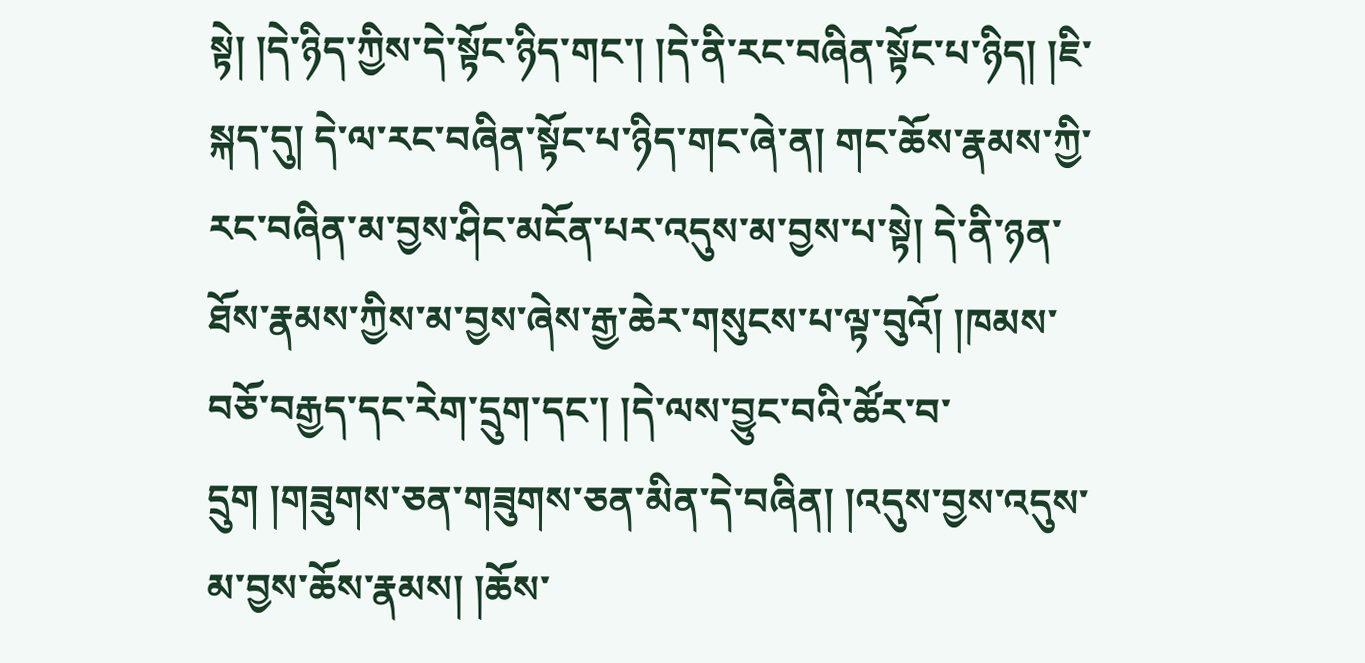སྟེ། །དེ་ཉིད་ཀྱིས་དེ་སྟོང་ཉིད་གང་། །དེ་ནི་རང་བཞིན་སྟོང་པ་ཉིད། །ཇི་སྐད་དུ། དེ་ལ་རང་བཞིན་སྟོང་པ་ཉིད་གང་ཞེ་ན། གང་ཆོས་རྣམས་ཀྱི་རང་བཞིན་མ་བྱས་ཤིང་མངོན་པར་འདུས་མ་བྱས་པ་སྟེ། དེ་ནི་ཉན་ཐོས་རྣམས་ཀྱིས་མ་བྱས་ཞེས་རྒྱ་ཆེར་གསུངས་པ་ལྟ་བུའོ། །ཁམས་བཅོ་བརྒྱད་དང་རེག་དྲུག་དང་། །དེ་ལས་བྱུང་བའི་ཚོར་བ་དྲུག །གཟུགས་ཅན་གཟུགས་ཅན་མིན་དེ་བཞིན། །འདུས་བྱས་འདུས་མ་བྱས་ཆོས་རྣམས། །ཆོས་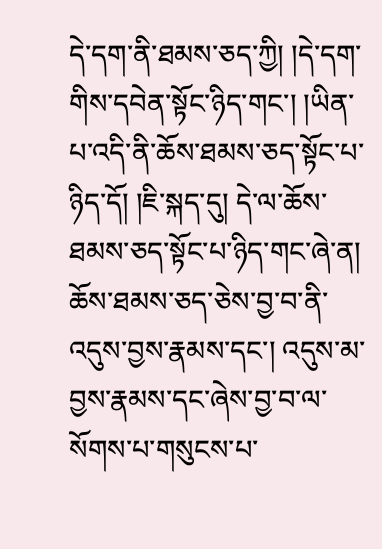དེ་དག་ནི་ཐམས་ཅད་ཀྱི། །དེ་དག་གིས་དབེན་སྟོང་ཉིད་གང་། །ཡིན་པ་འདི་ནི་ཆོས་ཐམས་ཅད་སྟོང་པ་ཉིད་དོ། །ཇི་སྐད་དུ། དེ་ལ་ཆོས་ཐམས་ཅད་སྟོང་པ་ཉིད་གང་ཞེ་ན། ཆོས་ཐམས་ཅད་ཅེས་བྱ་བ་ནི་འདུས་བྱས་རྣམས་དང་། འདུས་མ་བྱས་རྣམས་དང་ཞེས་བྱ་བ་ལ་སོགས་པ་གསུངས་པ་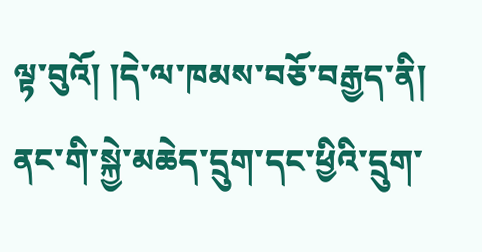ལྟ་བུའོ། །དེ་ལ་ཁམས་བཅོ་བརྒྱད་ནི། ནང་གི་སྐྱེ་མཆེད་དྲུག་དང་ཕྱིའི་དྲུག་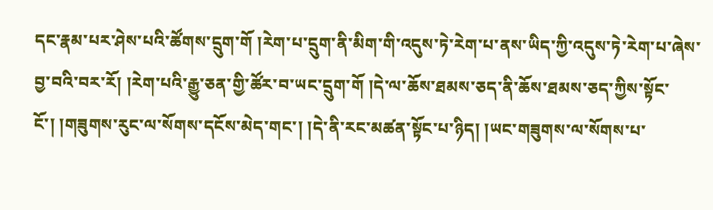དང་རྣམ་པར་ཤེས་པའི་ཚོགས་དྲུག་གོ །རེག་པ་དྲུག་ནི་མིག་གི་འདུས་ཏེ་རེག་པ་ནས་ཡིད་ཀྱི་འདུས་ཏེ་རེག་པ་ཞེས་བྱ་བའི་བར་རོ། །རེག་པའི་རྒྱུ་ཅན་གྱི་ཚོར་བ་ཡང་དྲུག་གོ །དེ་ལ་ཆོས་ཐམས་ཅད་ནི་ཆོས་ཐམས་ཅད་ཀྱིས་སྟོང་ངོ་། །གཟུགས་རུང་ལ་སོགས་དངོས་མེད་གང་། །དེ་ནི་རང་མཚན་སྟོང་པ་ཉིད། །ཡང་གཟུགས་ལ་སོགས་པ་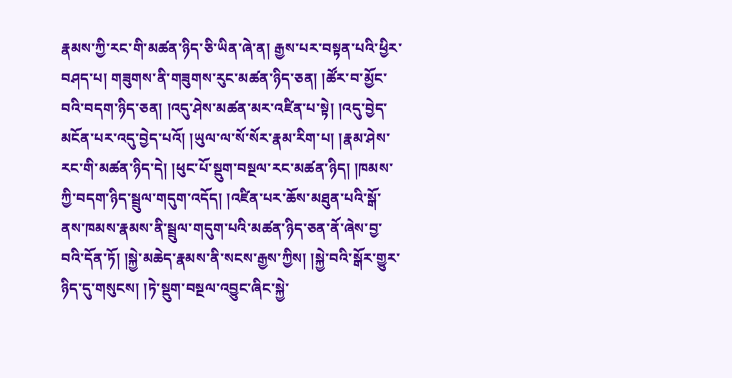རྣམས་ཀྱི་རང་གི་མཚན་ཉིད་ཅི་ཡིན་ཞེ་ན། རྒྱས་པར་བསྟན་པའི་ཕྱིར་བཤད་པ། གཟུགས་ནི་གཟུགས་རུང་མཚན་ཉིད་ཅན། །ཚོར་བ་མྱོང་བའི་བདག་ཉིད་ཅན། །འདུ་ཤེས་མཚན་མར་འཛིན་པ་སྟེ། །འདུ་བྱེད་མངོན་པར་འདུ་བྱེད་པའོ། །ཡུལ་ལ་སོ་སོར་རྣམ་རིག་པ། །རྣམ་ཤེས་རང་གི་མཚན་ཉིད་དེ། །ཕུང་པོ་སྡུག་བསྔལ་རང་མཚན་ཉིད། །ཁམས་ཀྱི་བདག་ཉིད་སྦྲུལ་གདུག་འདོད། །འཛིན་པར་ཆོས་མཐུན་པའི་སྒོ་ནས་ཁམས་རྣམས་ནི་སྦྲུལ་གདུག་པའི་མཚན་ཉིད་ཅན་ནོ་ཞེས་བྱ་བའི་དོན་ཏོ། །སྐྱེ་མཆེད་རྣམས་ནི་སངས་རྒྱས་ཀྱིས། །སྐྱེ་བའི་སྒོར་གྱུར་ཉིད་དུ་གསུངས། །ཏེ་སྡུག་བསྔལ་འབྱུང་ཞིང་སྐྱེ་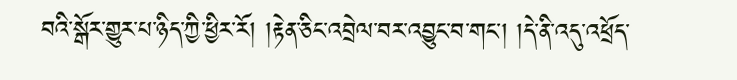བའི་སྒོར་གྱུར་པ་ཉིད་ཀྱི་ཕྱིར་རོ། །རྟེན་ཅིང་འབྲེལ་བར་འབྱུང་བ་གང་། །དེ་ནི་འདུ་འཕྲོད་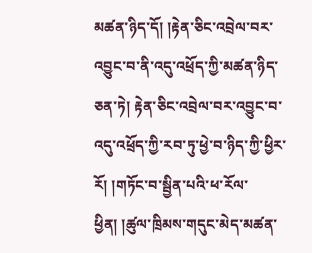མཚན་ཉིད་དོ། །རྟེན་ཅིང་འབྲེལ་བར་འབྱུང་བ་ནི་འདུ་འཕྲོད་ཀྱི་མཚན་ཉིད་ཅན་ཏེ། རྟེན་ཅིང་འབྲེལ་བར་འབྱུང་བ་འདུ་འཕྲོད་ཀྱི་རབ་ཏུ་ཕྱེ་བ་ཉིད་ཀྱི་ཕྱིར་རོ། །གཏོང་བ་སྦྱིན་པའི་ཕ་རོལ་ཕྱིན། །ཚུལ་ཁྲིམས་གདུང་མེད་མཚན་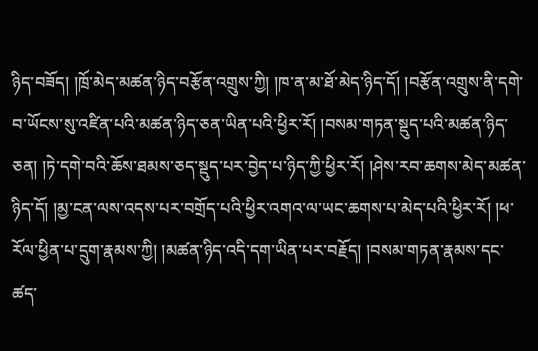ཉིད་བཟོད། །ཁྲོ་མེད་མཚན་ཉིད་བརྩོན་འགྲུས་ཀྱི། །ཁ་ན་མ་ཐོ་མེད་ཉིད་དོ། །བརྩོན་འགྲུས་ནི་དགེ་བ་ཡོངས་སུ་འཛིན་པའི་མཚན་ཉིད་ཅན་ཡིན་པའི་ཕྱིར་རོ། །བསམ་གཏན་སྡུད་པའི་མཚན་ཉིད་ཅན། །ཏེ་དགེ་བའི་ཆོས་ཐམས་ཅད་སྡུད་པར་བྱེད་པ་ཉིད་ཀྱི་ཕྱིར་རོ། །ཤེས་རབ་ཆགས་མེད་མཚན་ཉིད་དོ། །མྱ་ངན་ལས་འདས་པར་བགྲོད་པའི་ཕྱིར་འགའ་ལ་ཡང་ཆགས་པ་མེད་པའི་ཕྱིར་རོ། །ཕ་རོལ་ཕྱིན་པ་དྲུག་རྣམས་ཀྱི། །མཚན་ཉིད་འདི་དག་ཡིན་པར་བརྗོད། །བསམ་གཏན་རྣམས་དང་ཚད་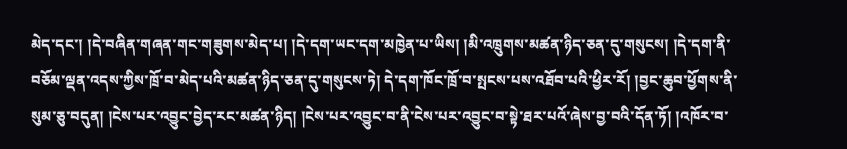མེད་དང་། །དེ་བཞིན་གཞན་གང་གཟུགས་མེད་པ། །དེ་དག་ཡང་དག་མཁྱེན་པ་ཡིས། །མི་འཁྲུགས་མཚན་ཉིད་ཅན་དུ་གསུངས། །དེ་དག་ནི་བཅོམ་ལྡན་འདས་ཀྱིས་ཁྲོ་བ་མེད་པའི་མཚན་ཉིད་ཅན་དུ་གསུངས་ཏེ། དེ་དག་ཁོང་ཁྲོ་བ་སྤངས་པས་འཐོབ་པའི་ཕྱིར་རོ། །བྱང་ཆུབ་ཕྱོགས་ནི་སུམ་ཅུ་བདུན། །ངེས་པར་འབྱུང་བྱེད་རང་མཚན་ཉིད། །ངེས་པར་འབྱུང་བ་ནི་ངེས་པར་འབྱུང་བ་སྟེ་ཐར་པའོ་ཞེས་བྱ་བའི་དོན་ཏོ། །འཁོར་བ་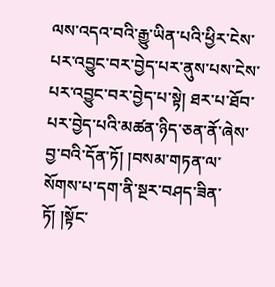ལས་འདའ་བའི་རྒྱུ་ཡིན་པའི་ཕྱིར་ངེས་པར་འབྱུང་བར་བྱེད་པར་ནུས་པས་ངེས་པར་འབྱུང་བར་བྱེད་པ་སྟེ། ཐར་པ་ཐོབ་པར་བྱེད་པའི་མཚན་ཉིད་ཅན་ནོ་ཞེས་བྱ་བའི་དོན་ཏོ། །བསམ་གཏན་ལ་སོགས་པ་དག་ནི་སྔར་བཤད་ཟིན་ཏོ། །སྟོང་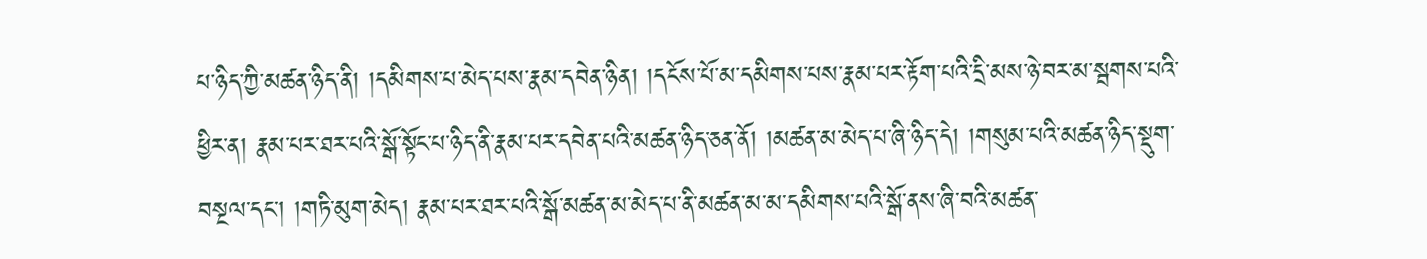པ་ཉིད་ཀྱི་མཚན་ཉིད་ནི། །དམིགས་པ་མེད་པས་རྣམ་དབེན་ཉིན། །དངོས་པོ་མ་དམིགས་པས་རྣམ་པར་རྟོག་པའི་དྲི་མས་ཉེ་བར་མ་སྦགས་པའི་ཕྱིར་ན། རྣམ་པར་ཐར་པའི་སྒོ་སྟོང་པ་ཉིད་ནི་རྣམ་པར་དབེན་པའི་མཚན་ཉིད་ཅན་ནོ། །མཚན་མ་མེད་པ་ཞི་ཉིད་དེ། །གསུམ་པའི་མཚན་ཉིད་སྡུག་བསྔལ་དང་། །གཏི་མུག་མེད། རྣམ་པར་ཐར་པའི་སྒོ་མཚན་མ་མེད་པ་ནི་མཚན་མ་མ་དམིགས་པའི་སྒོ་ནས་ཞི་བའི་མཚན་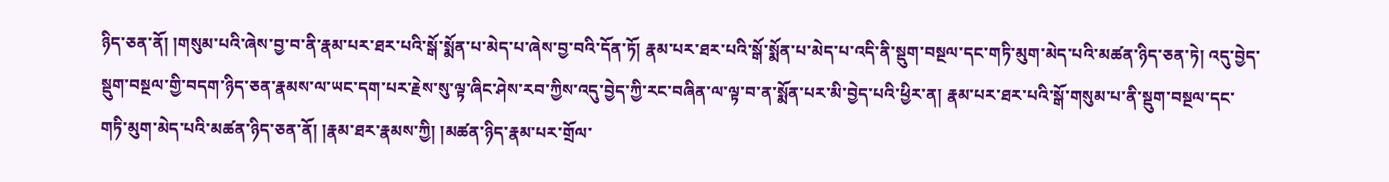ཉིད་ཅན་ནོ། །གསུམ་པའི་ཞེས་བྱ་བ་ནི་རྣམ་པར་ཐར་པའི་སྒོ་སྨོན་པ་མེད་པ་ཞེས་བྱ་བའི་དོན་ཏོ། རྣམ་པར་ཐར་པའི་སྒོ་སྨོན་པ་མེད་པ་འདི་ནི་སྡུག་བསྔལ་དང་གཏི་མུག་མེད་པའི་མཚན་ཉིད་ཅན་ཏེ། འདུ་བྱེད་སྡུག་བསྔལ་གྱི་བདག་ཉིད་ཅན་རྣམས་ལ་ཡང་དག་པར་རྗེས་སུ་ལྟ་ཞིང་ཤེས་རབ་ཀྱིས་འདུ་བྱེད་ཀྱི་རང་བཞིན་ལ་ལྟ་བ་ན་སྨོན་པར་མི་བྱེད་པའི་ཕྱིར་ན། རྣམ་པར་ཐར་པའི་སྒོ་གསུམ་པ་ནི་སྡུག་བསྔལ་དང་གཏི་མུག་མེད་པའི་མཚན་ཉིད་ཅན་ནོ། །རྣམ་ཐར་རྣམས་ཀྱི། །མཚན་ཉིད་རྣམ་པར་གྲོལ་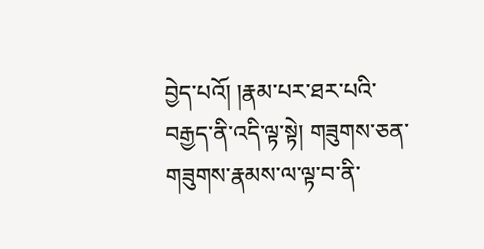བྱེད་པའོ། །རྣམ་པར་ཐར་པའི་བརྒྱད་ནི་འདི་ལྟ་སྟེ། གཟུགས་ཅན་གཟུགས་རྣམས་ལ་ལྟ་བ་ནི་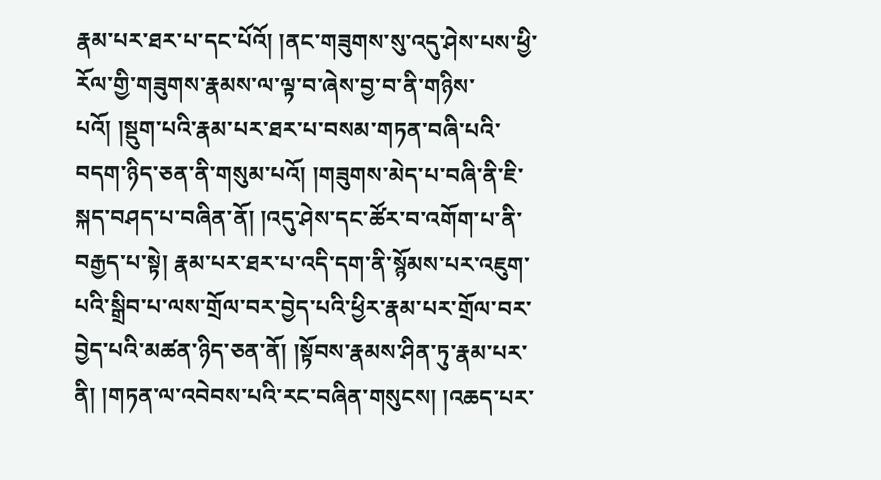རྣམ་པར་ཐར་པ་དང་པོའོ། །ནང་གཟུགས་སུ་འདུ་ཤེས་པས་ཕྱི་རོལ་གྱི་གཟུགས་རྣམས་ལ་ལྟ་བ་ཞེས་བྱ་བ་ནི་གཉིས་པའོ། །སྡུག་པའི་རྣམ་པར་ཐར་པ་བསམ་གཏན་བཞི་པའི་བདག་ཉིད་ཅན་ནི་གསུམ་པའོ། །གཟུགས་མེད་པ་བཞི་ནི་ཇི་སྐད་བཤད་པ་བཞིན་ནོ། །འདུ་ཤེས་དང་ཚོར་བ་འགོག་པ་ནི་བརྒྱད་པ་སྟེ། རྣམ་པར་ཐར་པ་འདི་དག་ནི་སྙོམས་པར་འཇུག་པའི་སྒྲིབ་པ་ལས་གྲོལ་བར་བྱེད་པའི་ཕྱིར་རྣམ་པར་གྲོལ་བར་བྱེད་པའི་མཚན་ཉིད་ཅན་ནོ། །སྟོབས་རྣམས་ཤིན་ཏུ་རྣམ་པར་ནི། །གཏན་ལ་འབེབས་པའི་རང་བཞིན་གསུངས། །འཆད་པར་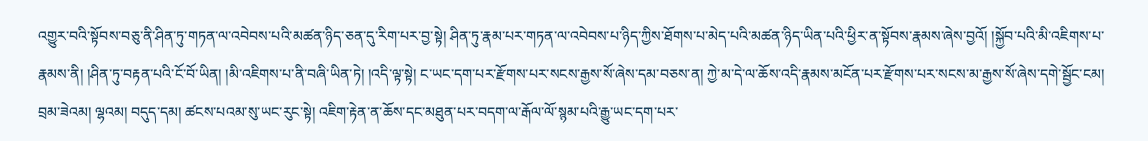འགྱུར་བའི་སྟོབས་བཅུ་ནི་ཤིན་ཏུ་གཏན་ལ་འབེབས་པའི་མཚན་ཉིད་ཅན་དུ་རིག་པར་བྱ་སྟེ། ཤིན་ཏུ་རྣམ་པར་གཏན་ལ་འབེབས་པ་ཉིད་ཀྱིས་ཐོགས་པ་མེད་པའི་མཚན་ཉིད་ཡིན་པའི་ཕྱིར་ན་སྟོབས་རྣམས་ཞེས་བྱའོ། །སྐྱོབ་པའི་མི་འཇིགས་པ་རྣམས་ནི། །ཤིན་ཏུ་བརྟན་པའི་ངོ་བོ་ཡིན། །མི་འཇིགས་པ་ནི་བཞི་ཡིན་ཏེ། །འདི་ལྟ་སྟེ། ང་ཡང་དག་པར་རྫོགས་པར་སངས་རྒྱས་སོ་ཞེས་དམ་བཅས་ན། ཀྱེ་མ་དེ་ལ་ཆོས་འདི་རྣམས་མངོན་པར་རྫོགས་པར་སངས་མ་རྒྱས་སོ་ཞེས་དགེ་སྦྱོང་ངམ། བྲམ་ཟེའམ། ལྷའམ། བདུད་དམ། ཚངས་པའམ་སུ་ཡང་རུང་སྟེ། འཇིག་རྟེན་ན་ཆོས་དང་མཐུན་པར་བདག་ལ་རྒོལ་ལོ་སྙམ་པའི་རྒྱུ་ཡང་དག་པར་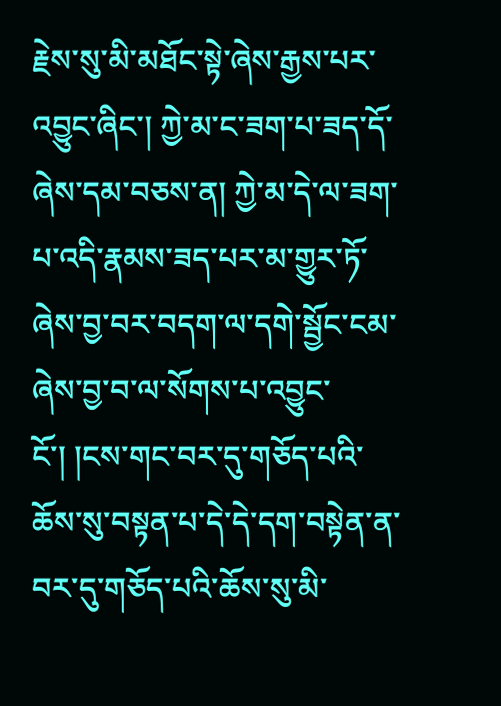རྗེས་སུ་མི་མཐོང་སྟེ་ཞེས་རྒྱས་པར་འབྱུང་ཞིང་། ཀྱེ་མ་ང་ཟག་པ་ཟད་དོ་ཞེས་དམ་བཅས་ན། ཀྱེ་མ་དེ་ལ་ཟག་པ་འདི་རྣམས་ཟད་པར་མ་གྱུར་ཏོ་ཞེས་བྱ་བར་བདག་ལ་དགེ་སྦྱོང་ངམ་ཞེས་བྱ་བ་ལ་སོགས་པ་འབྱུང་ངོ་། །ངས་གང་བར་དུ་གཅོད་པའི་ཆོས་སུ་བསྟན་པ་དེ་དེ་དག་བསྟེན་ན་བར་དུ་གཅོད་པའི་ཆོས་སུ་མི་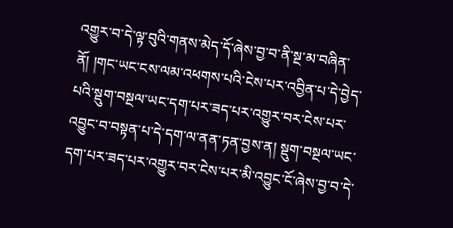འགྱུར་བ་དེ་ལྟ་བུའི་གནས་མེད་དོ་ཞེས་བྱ་བ་ནི་སྔ་མ་བཞིན་ནོ། །གང་ཡང་ངས་ལམ་འཕགས་པའི་ངེས་པར་འབྱིན་པ་དེ་བྱེད་པའི་སྡུག་བསྔལ་ཡང་དག་པར་ཟད་པར་འགྱུར་བར་ངེས་པར་འབྱུང་བ་བསྟན་པ་དེ་དག་ལ་ནན་ཏན་བྱས་ན། སྡུག་བསྔལ་ཡང་དག་པར་ཟད་པར་འགྱུར་བར་ངེས་པར་མི་འབྱུང་ངོ་ཞེས་བྱ་བ་དེ་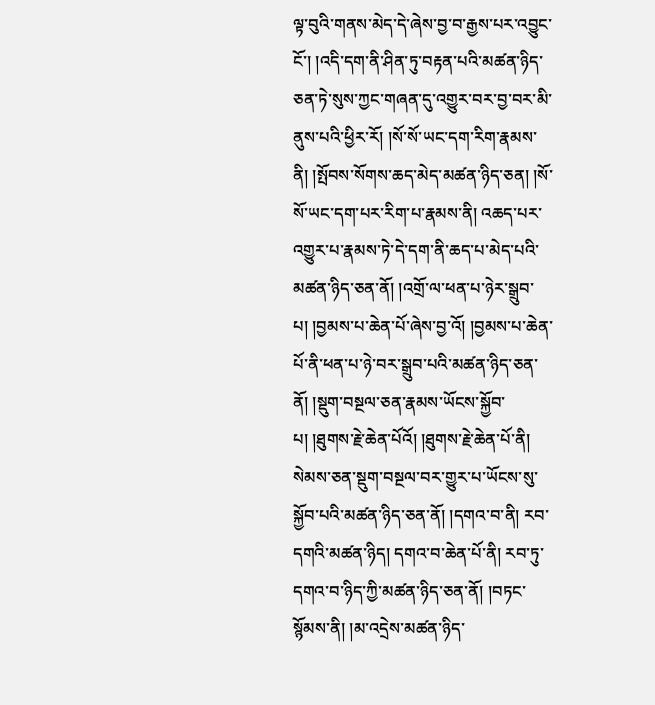ལྟ་བུའི་གནས་མེད་དེ་ཞེས་བྱ་བ་རྒྱས་པར་འབྱུང་ངོ་། །འདི་དག་ནི་ཤིན་ཏུ་བརྟན་པའི་མཚན་ཉིད་ཅན་ཏེ་སུས་ཀྱང་གཞན་དུ་འགྱུར་བར་བྱ་བར་མི་ནུས་པའི་ཕྱིར་རོ། །སོ་སོ་ཡང་དག་རིག་རྣམས་ནི། །སྤོབས་སོགས་ཆད་མེད་མཚན་ཉིད་ཅན། །སོ་སོ་ཡང་དག་པར་རིག་པ་རྣམས་ནི། འཆད་པར་འགྱུར་པ་རྣམས་ཏེ་དེ་དག་ནི་ཆད་པ་མེད་པའི་མཚན་ཉིད་ཅན་ནོ། །འགྲོ་ལ་ཕན་པ་ཉེར་སྒྲུབ་པ། །བྱམས་པ་ཆེན་པོ་ཞེས་བྱ་འོ། །བྱམས་པ་ཆེན་པོ་ནི་ཕན་པ་ཉེ་བར་སྒྲུབ་པའི་མཚན་ཉིད་ཅན་ནོ། །སྡུག་བསྔལ་ཅན་རྣམས་ཡོངས་སྐྱོབ་པ། །ཐུགས་རྗེ་ཆེན་པོའོ། །ཐུགས་རྗེ་ཆེན་པོ་ནི། སེམས་ཅན་སྡུག་བསྔལ་བར་གྱུར་པ་ཡོངས་སུ་སྐྱོབ་པའི་མཚན་ཉིད་ཅན་ནོ། །དགའ་བ་ནི། རབ་དགའི་མཚན་ཉིད། དགའ་བ་ཆེན་པོ་ནི། རབ་ཏུ་དགའ་བ་ཉིད་ཀྱི་མཚན་ཉིད་ཅན་ནོ། །བཏང་སྙོམས་ནི། །མ་འདྲེས་མཚན་ཉིད་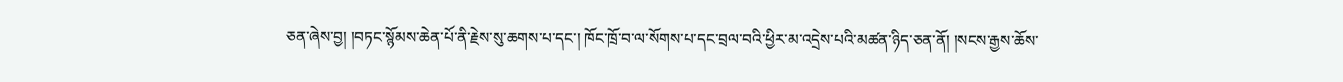ཅན་ཞེས་བྱ། །བཏང་སྙོམས་ཆེན་པོ་ནི་རྗེས་སུ་ཆགས་པ་དང་། ཁོང་ཁྲོ་བ་ལ་སོགས་པ་དང་བྲལ་བའི་ཕྱིར་མ་འདྲེས་པའི་མཚན་ཉིད་ཅན་ནོ། །སངས་རྒྱས་ཆོས་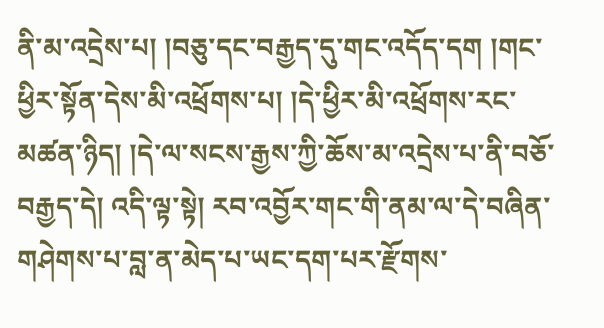ནི་མ་འདྲེས་པ། །བཅུ་དང་བརྒྱད་དུ་གང་འདོད་དག །གང་ཕྱིར་སྟོན་དེས་མི་འཕྲོགས་པ། །དེ་ཕྱིར་མི་འཕྲོགས་རང་མཚན་ཉིད། །དེ་ལ་སངས་རྒྱས་ཀྱི་ཆོས་མ་འདྲེས་པ་ནི་བཅོ་བརྒྱད་དེ། འདི་ལྟ་སྟེ། རབ་འབྱོར་གང་གི་ནམ་ལ་དེ་བཞིན་གཤེགས་པ་བླ་ན་མེད་པ་ཡང་དག་པར་རྫོགས་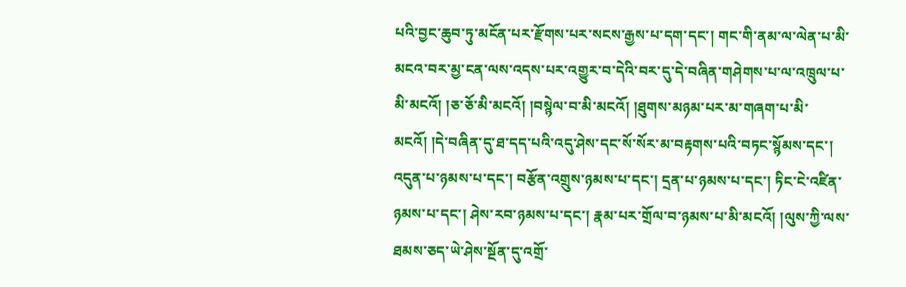པའི་བྱང་ཆུབ་ཏུ་མངོན་པར་རྫོགས་པར་སངས་རྒྱས་པ་དག་དང་། གང་གི་ནམ་ལ་ལེན་པ་མི་མངའ་བར་མྱ་ངན་ལས་འདས་པར་འགྱུར་བ་དེའི་བར་དུ་དེ་བཞིན་གཤེགས་པ་ལ་འཁྲུལ་པ་མི་མངའོ། །ཅ་ཅོ་མི་མངའོ། །བསྙེལ་བ་མི་མངའོ། །ཐུགས་མཉམ་པར་མ་གཞག་པ་མི་མངའོ། །དེ་བཞིན་དུ་ཐ་དད་པའི་འདུ་ཤེས་དང་སོ་སོར་མ་བརྟགས་པའི་བཏང་སྙོམས་དང་། འདུན་པ་ཉམས་པ་དང་། བརྩོན་འགྲུས་ཉམས་པ་དང་། དྲན་པ་ཉམས་པ་དང་། ཏིང་ངེ་འཛིན་ཉམས་པ་དང་། ཤེས་རབ་ཉམས་པ་དང་། རྣམ་པར་གྲོལ་བ་ཉམས་པ་མི་མངའོ། །ལུས་ཀྱི་ལས་ཐམས་ཅད་ཡེ་ཤེས་སྔོན་དུ་འགྲོ་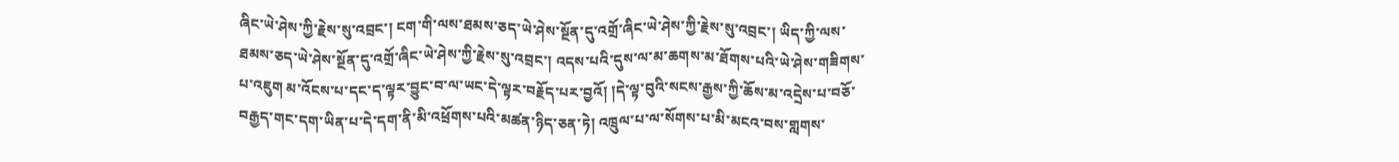ཞིང་ཡེ་ཤེས་ཀྱི་རྗེས་སུ་འབྲང་། ངག་གི་ལས་ཐམས་ཅད་ཡེ་ཤེས་སྔོན་དུ་འགྲོ་ཞིང་ཡེ་ཤེས་ཀྱི་རྗེས་སུ་འབྲང་། ཡིད་ཀྱི་ལས་ཐམས་ཅད་ཡེ་ཤེས་སྔོན་དུ་འགྲོ་ཞིང་ཡེ་ཤེས་ཀྱི་རྗེས་སུ་འབྲང་། འདས་པའི་དུས་ལ་མ་ཆགས་མ་ཐོགས་པའི་ཡེ་ཤེས་གཟིགས་པ་འཇུག མ་འོངས་པ་དང་ད་ལྟར་བྱུང་བ་ལ་ཡང་དེ་ལྟར་བརྗོད་པར་བྱའོ། །དེ་ལྟ་བུའི་སངས་རྒྱས་ཀྱི་ཆོས་མ་འདྲེས་པ་བཅོ་བརྒྱད་གང་དག་ཡིན་པ་དེ་དག་ནི་མི་འཕྲོགས་པའི་མཚན་ཉིད་ཅན་ཏེ། འཁྲུལ་པ་ལ་སོགས་པ་མི་མངའ་བས་གླགས་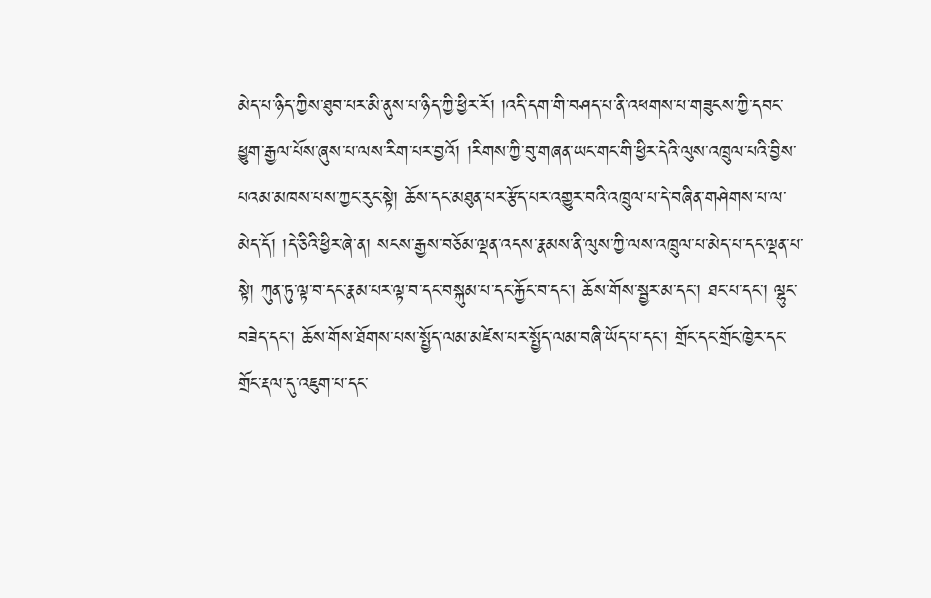མེད་པ་ཉིད་ཀྱིས་ཐུབ་པར་མི་ནུས་པ་ཉིད་ཀྱི་ཕྱིར་རོ། །འདི་དག་གི་བཤད་པ་ནི་འཕགས་པ་གཟུངས་ཀྱི་དབང་ཕྱུག་རྒྱལ་པོས་ཞུས་པ་ལས་རིག་པར་བྱའོ། །རིགས་ཀྱི་བུ་གཞན་ཡང་གང་གི་ཕྱིར་དེའི་ལུས་འཁྲུལ་པའི་བྱིས་པའམ་མཁས་པས་ཀྱང་རུང་སྟེ། ཆོས་དང་མཐུན་པར་རྩོད་པར་འགྱུར་བའི་འཁྲུལ་པ་དེ་བཞིན་གཤེགས་པ་ལ་མེད་དོ། །དེ་ཅིའི་ཕྱིར་ཞེ་ན། སངས་རྒྱས་བཅོམ་ལྡན་འདས་རྣམས་ནི་ལུས་ཀྱི་ལས་འཁྲུལ་པ་མེད་པ་དང་ལྡན་པ་སྟེ། ཀུན་ཏུ་ལྟ་བ་དང་རྣམ་པར་ལྟ་བ་དང་བསྐུམ་པ་དང་རྐྱོང་བ་དང་། ཆོས་གོས་སྦྱར་མ་དང་། ཐང་པ་དང་། ལྷུང་བཟེད་དང་། ཆོས་གོས་ཐོགས་པས་སྤྱོད་ལམ་མཛེས་པར་སྤྱོད་ལམ་བཞི་ཡོད་པ་དང་། གྲོང་དང་གྲོང་ཁྱེར་དང་གྲོང་རྡལ་དུ་འཇུག་པ་དང་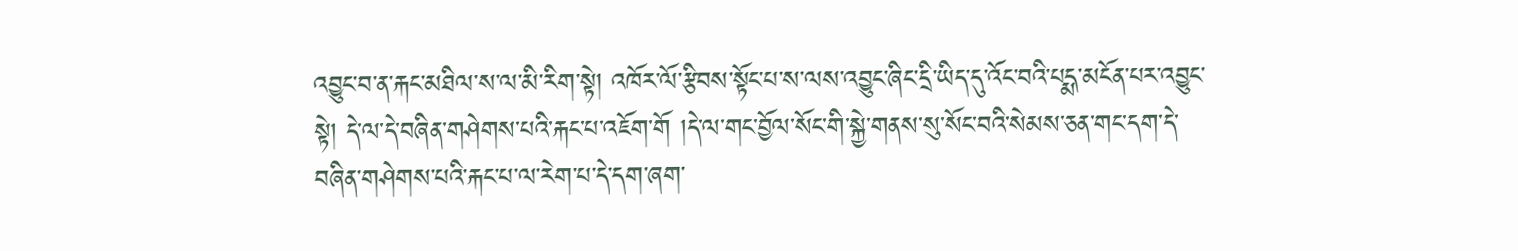འབྱུང་བ་ན་རྐང་མཐིལ་ས་ལ་མི་རིག་སྟེ། འཁོར་ལོ་རྩིབས་སྟོང་པ་ས་ལས་འབྱུང་ཞིང་དྲི་ཡིད་དུ་འོང་བའི་པདྨ་མངོན་པར་འབྱུང་སྟེ། དེ་ལ་དེ་བཞིན་གཤེགས་པའི་རྐང་པ་འཇོག་གོ །དེ་ལ་གང་བྱོལ་སོང་གི་སྐྱེ་གནས་སུ་སོང་བའི་སེམས་ཅན་གང་དག་དེ་བཞིན་གཤེགས་པའི་རྐང་པ་ལ་རེག་པ་དེ་དག་ཞག་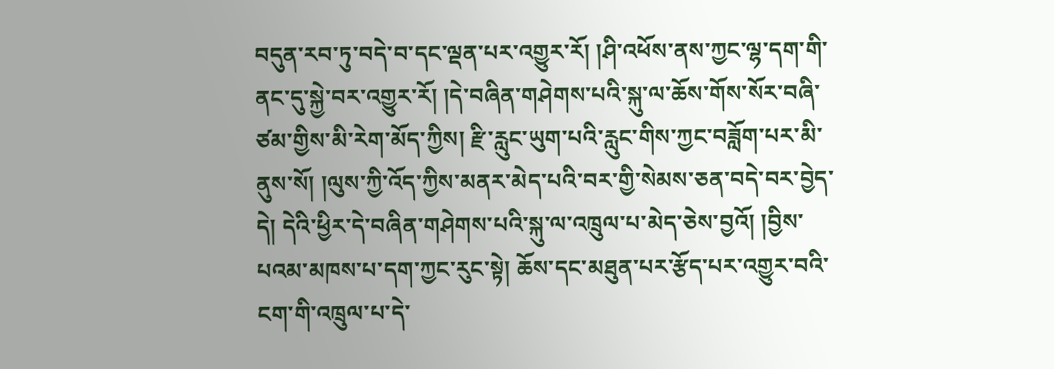བདུན་རབ་ཏུ་བདེ་བ་དང་ལྡན་པར་འགྱུར་རོ། །ཤི་འཕོས་ནས་ཀྱང་ལྷ་དག་གི་ནང་དུ་སྐྱེ་བར་འགྱུར་རོ། །དེ་བཞིན་གཤེགས་པའི་སྐུ་ལ་ཆོས་གོས་སོར་བཞི་ཙམ་གྱིས་མི་རེག་མོད་ཀྱིས། རྫི་རླུང་ཡུག་པའི་རླུང་གིས་ཀྱང་བཟློག་པར་མི་ནུས་སོ། །ལུས་ཀྱི་འོད་ཀྱིས་མནར་མེད་པའི་བར་གྱི་སེམས་ཅན་བདེ་བར་བྱེད་དེ། དེའི་ཕྱིར་དེ་བཞིན་གཤེགས་པའི་སྐུ་ལ་འཁྲུལ་པ་མེད་ཅེས་བྱའོ། །བྱིས་པའམ་མཁས་པ་དག་ཀྱང་རུང་སྟེ། ཆོས་དང་མཐུན་པར་རྩོད་པར་འགྱུར་བའི་ངག་གི་འཁྲུལ་པ་དེ་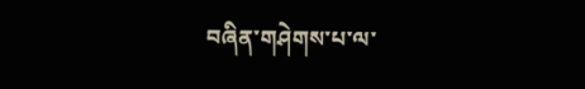བཞིན་གཤེགས་པ་ལ་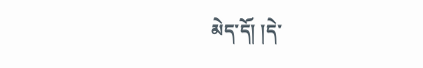མེད་དོ། །དེ་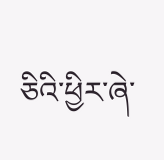ཅིའི་ཕྱིར་ཞེ་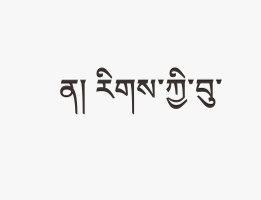ན། རིགས་ཀྱི་བུ་